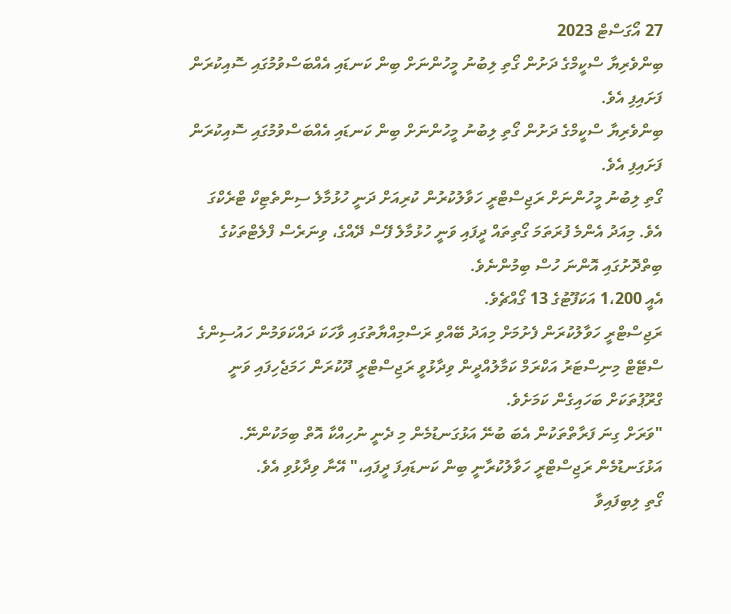27 އޯގަސްޓް 2023
ބިންވެރިޔާ ސްކީމްގެ ދަށުން ގޯތި ލިބުނު މީހުންނަށް ބިން ކަނޑައި އެއްބަސްވުމުގައި ސޮއިކުރަން ފަށައިފި އެވެ.
ބިންވެރިޔާ ސްކީމްގެ ދަށުން ގޯތި ލިބުނު މީހުންނަށް ބިން ކަނޑައި އެއްބަސްވުމުގައި ސޮއިކުރަން ފަށައިފި އެވެ.
ގޯތި ލިބުނު މީހުންނަށް ރަޖިސްޓްރީ ހަވާލުކުރުން ކުރިއަށް ދަނީ ހުޅުމާލެ ސިންތެޓިކް ޓްރެކްގަ އެވެ. މިއަދު އެންމެ ފުރަތަމަ ގޯތިތައް ދީފައި ވަނީ ހުޅުމާލެ ފޭސް ދޭއްގެ، ވިނަރެސް ފްލެޓްތަކުގެ ބިތްދޮށުގައި އޮންނަ ހުސް ބިމުންނެވެ.
އެއީ 1،200 އަކަފޫޓުގެ 13 ގޯއްޗެވެ.
ރަޖިސްޓްރީ ހަވާލުކުރަން ފެށުމަށް މިއަދު ބޭއްވި ރަސްމިއްޔާތުގައި ވާހަކަ ދައްކަވަމުން ހައުސިންގެ ސްޓޭޓް މިނިސްޓަރު އަކްރަމް ކަމާލުއްދީން ވިދާޅުވީ ރަޖިސްޓްރީ ދޫކުރަން ހަމަޖެހިފައި ވަނީ ގްރޫޕުތަކަށް ބަހައިގެން ކަމަށެވެ.
"ވަރަށް ގިނަ ފަރާތްތަކުން އެބަ ބުނޭ އަޅުގަނޑުމެން މި ދެނީ ނުހިއްކާ އޮތް ބިމަކުންނޭ. އަޅުގަނޑުމެން ރަޖިސްޓްރީ ހަވާލުކުރާނީ ބިން ކަނޑައިފަ ދީފައި،" އޭނާ ވިދާޅުވި އެވެ.
ގޯތި ލިބިފައިވާ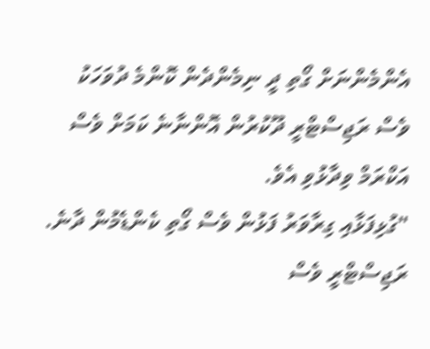އެންމެންނަށް ގޯތި ދީ ނިމެންދެން ކޮންމެ ދުވަހަކު ވެސް ރަޖިސްޓްރީ ދޫކުރުން އޮންނާނެ ކަމަށް ވެސް އަކްރަމް ވިދާޅުވި އެވެ.
"ގުޅިފަޅާއި ގިރާވަރު ފަޅުން ވެސް ގޯތި ކެންޑެމުން ދާނެ. ރަޖިސްޓްރީ ވެސް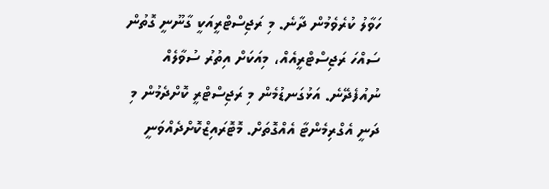ހަވާލު ކުރެވެމުން ދާނެ. މި ރަޖިސްޓްރީއަކީ ގާނޫނީ ގޮތުން ސައްހަ ރަޖިސްޓްރީއެއް، މިއަކަށް އިތުރު ސުވާލެއް ނުއުފެދޭނެ. އަޅުގަނޑުމެން މި ރަޖިސްޓްރީ ކޮށްދެމުން މި ދަނީ އެގްރިމެންޓާ އެއްގޮތަށް. މޮޓޮރައިޒްކޮށްދެއްވަނީ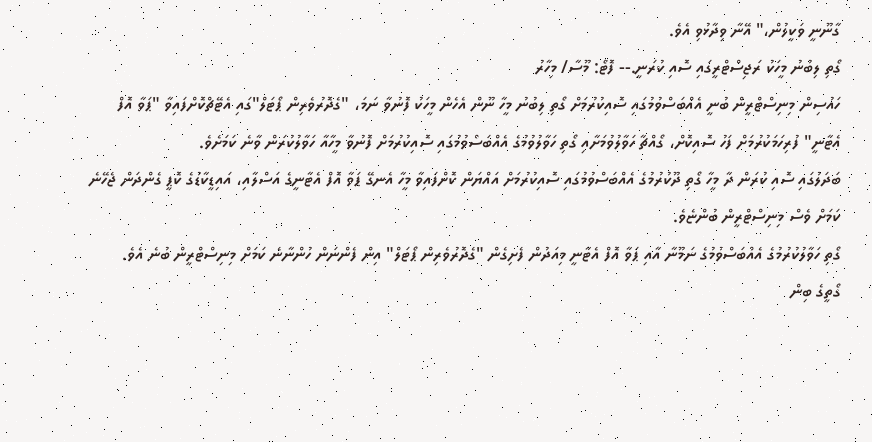ގާނޫނީ ވަކީލުން،" އޭނާ ވިދާޅުވި އެވެ.
ގޯތި ލިބުނު މީހަކު ރަޖިސްޓްރީގައި ސޮއި ކުރަނީ.-- ފޮޓޯ: މޫސާ/ މިހާރު
ހައުސިން މިނިސްޓްރީން ބުނީ އެއްބަސްވުމުގައި ސޮއިކުރުމަށް ގޯތި ލިބުނު މީހާ ނޫން އެހެން މީހަކު ފޮނުވާ ނަމަ، "ގެދޮރުވެރިން ޕޯޓަލް"ގައި އެޓޭޗްކޮށްފައިވާ "ޕަވާ އޮފް އެޓާނީ" ފުރިހަމަކުރުމަށް ފަހު ސޮއިކޮށް، ގޯއްޗާ ހަވާލުވުމަށާއި ގޯތި ހަވާލުވުމުގެ އެއްބަސްވުމުގައި ސޮއިކުރުމަށް ފޮނުވާ މީހާއާ ހަވާލުކުރަން ވާނެ ކަމަށެވެ.
ބަދަލުގައި ސޮއި ކުރަން ދާ މީހާ ގޯތި ދޫކުރުމުގެ އެއްބަސްވުމުގައި ސޮއިކުރުމަށް އައްޔަން ކޮށްފައިވާ މީހާ އެނގޭ ޕަވާ އޮފް އެޓާނީގެ އަސްލާއި، އައިޑީކާޑުގެ ކޮޕީ ގެންދަން ޖެހޭނެ ކަމަށް ވެސް މިނިސްޓްރީން ބުންޏެވެ.
ގޯތި ހަވާލުކުރުމުގެ އެއްބަސްވުމުގެ ނަމޫނާ އާއި ޕަވާ އޮފް އެޓާނީ މިއަދުން ފެށިގެން "ގެދޮރުވެރިން ޕޯޓަލް" އިން ފެންނަން ހުންނާނެ ކަމަށް މިނިސްޓްރީން ބުނެ އެވެ.
ގޯތީގެ ބިން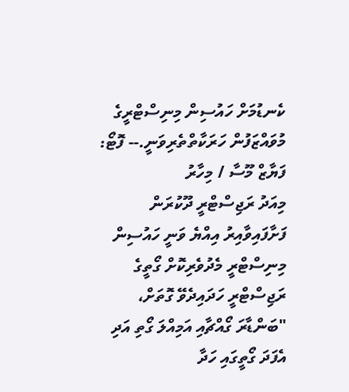ކެނޑުމަށް ހައުސިން މިނިސްޓްރީގެ މުވައްޒަފުން ހަރަކާތްތެރިވަނީ.-- ފޮޓޯ: ފަޔާޒް މޫސާ / މިހާރު
މިއަދު ރަޖިސްޓްރީ ދޫކުރަން ފަށާފައިވާއިރު އިއްޔެ ވަނީ ހައުސިން މިނިސްޓްރީ މެދުވެރިކޮށް ގޯތީގެ ރަޖިސްޓްރީ ހަދައިދެވޭ ގޮތަށް، "ބަންޑާރަ ގޯއްޗާއި އަމިއްލަ ގޯތި އަދި އެފަދަ ގޯތީގައި ހަދާ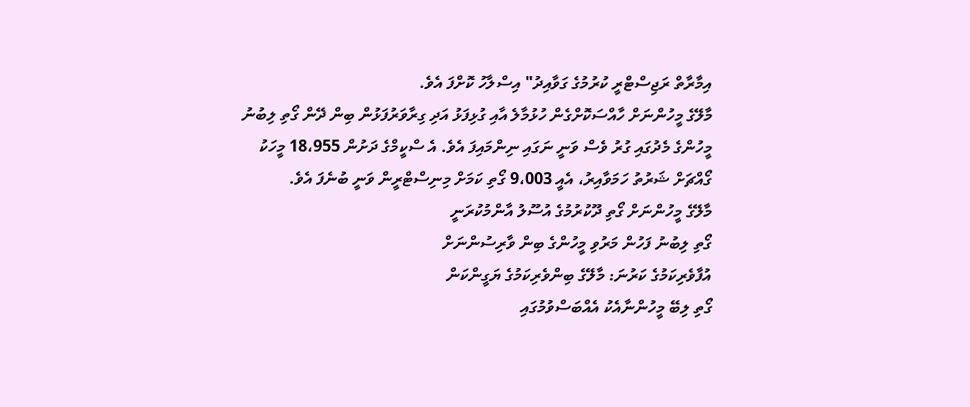އިމާރާތް ރަޖިސްޓްރީ ކުރުމުގެ ގަވާއިދު" އިސްލާހު ކޮށްފަ އެވެ.
މާލޭގެ މީހުންނަށް ހާއްސަކޮށްގެން ހުޅުމާލެ އާއި ގުޅިފަޅު އަދި ގިރާވަރުފަޅުން ބިން ދޭން ގޯތި ލިބުނު މީހުންގެ މެދުގައި ގުރު ވެސް ވަނީ ނަގައި ނިންމައިފަ އެވެ. އެ ސްކީމްގެ ދަށުން 18،955 މީހަކު ގޯއްޗަށް ޝަރުތު ހަމަވާއިރު، އެއީ 9،003 ގޯތި ކަމަށް މިނިސްޓްރީން ވަނީ ބުނެފަ އެވެ.
މާލޭގެ މީހުންނަށް ގޯތި ދޫކުރުމުގެ އުސޫލު އާންމުކުރަނީ
ގޯތި ލިބުނު ފަހުން މަރުވި މީހުންގެ ބިން ވާރިސުންނަށް
އުފާވެރިކަމުގެ ކަރުނަ: މާލޭގެ ބިންވެރިކަމުގެ ޔަގީންކަން
ގޯތި ލިބޭ މީހުންނާއެކު އެއްބަސްވުމުގައި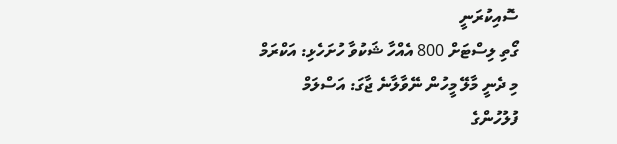ސޮއިކުރަނީ
ގޯތި ލިސްޓަށް 800 އެއްހާ ޝަކުވާ ހުށަހެޅި: އަކްރަމް
މި ދެނީ މާލޭ މީހުން ނޭވާލާނެ ޖާގަ: އަސްލަމް
ފުލުހުންގެ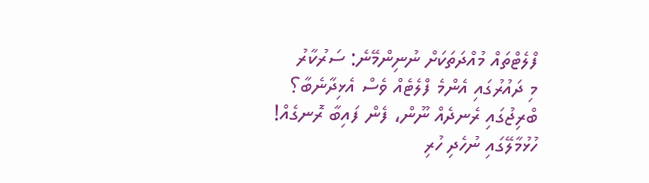ފްލެޓްތައް މުއްދަތަކަށް ނުނިންމޭނެ: ސަރުކާރު
މި ދައުރުގައި އެންމެ ފްލެޓެއް ވެސް އެޅިދާނެބާ؟
ބްރިޖުގައި ރެނދެއް ނޫން، ފެން ފައިބާ ރޮނގެއް!
ހުޅުމާލޭގައި ނުހެދި ހުރި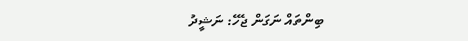ބިންތައް ނަގަން ޖެހޭ: ނަޝީދު